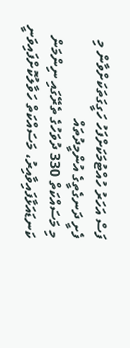ފަސް އަހަރު ހުއްޓުމަކަށްފަހު ހަގީގަތަކަށްވާން މި ފެށީ ދަނގެތީގެ އުންމީދުތައް
މި މަސައްކަތް 330 ދުވަހުގެ ތެރޭގައި ނިންމަން ކަނޑައަޅާފައިވާއިރު، މަސައްކަތް ހަވާލުކޮށްފައިވަނީ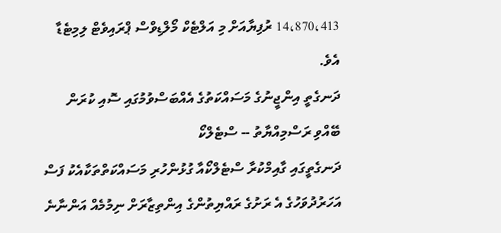14،870،413 ރުފިޔާއަށް މި އަލްޓެކް މޯލްޑިވްސް ޕްރައިވެޓް ލިމިޓެޑާ އެވެ.
ދަނގެތީ އިންޖީނުގެ މަސައްކަތުގެ އެއްބަސްވުމުގައި ސޮއި ކުރަން ބޭއްވި ރަސްމިއްޔާތު -- ސްޓެލްކޯ
ދަނގެތީގައި ގާއިމްކުރާ ސްޓެލްކޯއާ ގުޅުންހުރި މަސައްކަތްތަކާއެކު ފަސް އަހަރުދުވަހުގެ އެ ރަށުގެ ރައްޔިތުންގެ އިންތިޒާރަށް ނިމުމެއް އަންނާނެ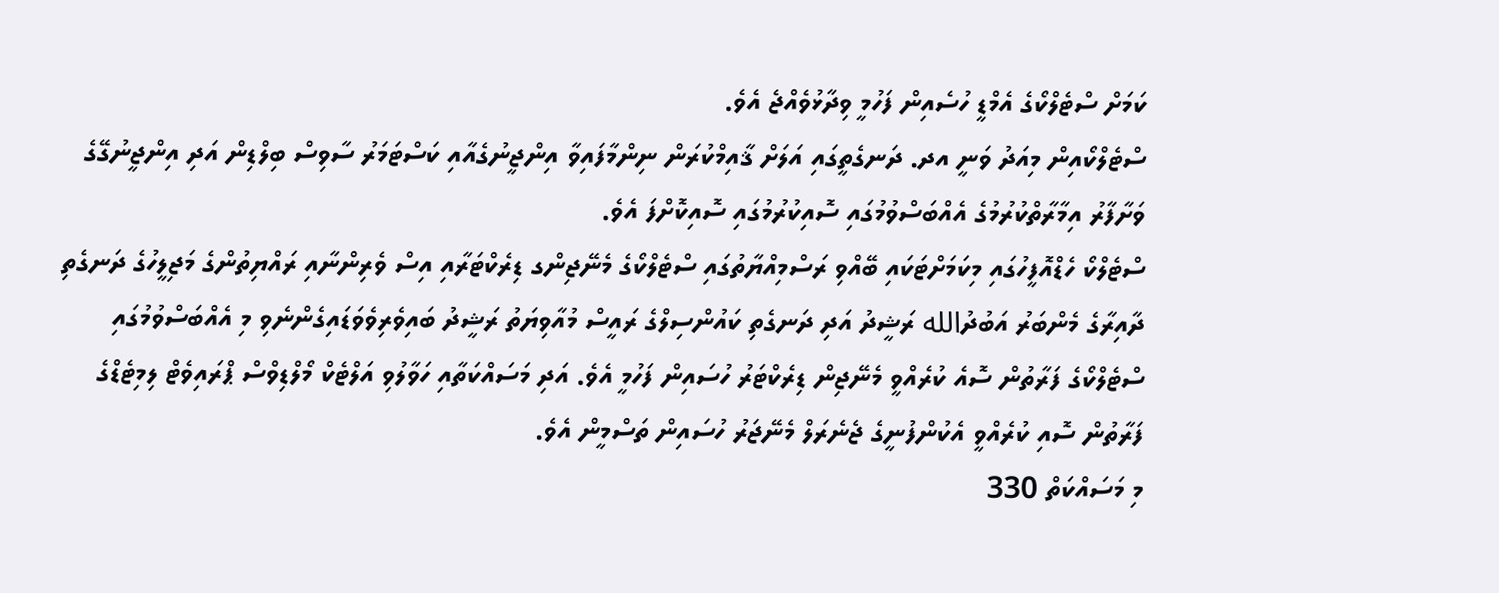ކަމަށް ސްޓެލްކޯގެ އެމްޑީ ހުސެއިން ފަހުމީ ވިދާޅުވެއްޖެ އެވެ.
ސްޓެލްކޯއިން މިއަދު ވަނީ އދ. ދަނގެތީގައި އަލަށް ޤާއިމްކުރަން ނިންމާފައިވާ އިންޖީނުގެއާއި ކަސްޓަމަރު ސާވިސް ބިލްޑިން އަދި އިންޖީނުގޭގެ ވަށާފާރު އިމާރާތްކުރުމުގެ އެއްބަސްވުމުގައި ސޮއިކުރުމުގައި ސޮއިކޮށްފަ އެވެ.
ސްޓެލްކޯ ހެޑްއޮފީހުގައި މިކަމަށްޓަކައި ބޭއްވި ރަސްމިއްޔާތުގައި ސްޓެލްކޯގެ މެނޭޖިންގ ޑިރެކްޓަރާއި އިސް ވެރިންނާއި ރައްޔިތުންގެ މަޖިލީހުގެ ދަނގެތި ދާއިރާގެ މެންބަރު އަބުދުالله ރަޝީދު އަދި ދަނގެތި ކައުންސިލްގެ ރައީސް މުއާވިޔަތު ރަޝީދު ބައިވެރިވެވަޑައިގެންނެވި މި އެއްބަސްވުމުގައި ސްޓެލްކޯގެ ފަރާތުން ސޮއެ ކުރެއްވީ މެނޭޖިން ޑިރެކްޓަރު ހުސައިން ފަހުމީ އެވެ. އަދި މަސައްކަތާއި ހަވާލުވި އަލްޓެކް މޯލްޑިވްސް ޕްރައިވެޓް ލިމިޓެޑްގެ ފަރާތުން ސޮއި ކުރެއްވީ އެކުންފުނީގެ ޖެނެރަލް މެނޭޖަރު ހުސައިން ތަސްމީން އެވެ.
މި މަސައްކަތް 330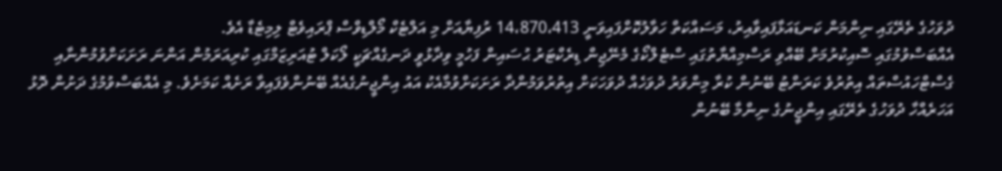ދުވަހުގެ ތެރޭގައި ނިންމަން ކަނޑައަޅާފައިވާއިރު، މަސައްކަތް ހަވާލުކޮށްފައިވަނީ 14،870،413 ރުފިޔާއަށް މި އަލްޓެކް މޯލްޑިވްސް ޕްރައިވެޓް ލިމިޓެޑާ އެވެ.
އެއްބަސްވުމުގައި ސޮއިކުރުމަށް ބޭއްވި ރަސްމިއްޔާތުގައި ސްޓެލްކޯގެ މެނޭޖިން ޑިރެކްޓަރު ޙުސައިން ފަހުމީ ވިދާޅުވީ ދަނގެއްޗަކީ ލޯކަލް ޓުއަރިޒަމްގައި ކުރިއަރަމުން އަންނަ ރަށަކަށްވުމުންނާއި ގެސްޓްހައުސްތައް އިތުރުވެ ކަރަންޓު ބޭނުން ކުރާ މިންވަރު ދުވަހެއް ދުވަހަކަށް އިތުރުވަމުންދާ ރަށަކަށްވުމާއެކު އައު އިންޖީނުގެއެއް ބޭނުންވެފައިވާ ރަށެއް ކަމަށެވެ. މި އެއްބަސްވުމުގެ ދަށުން ދޮޅު އަހަރެއްހާ ދުވަހުގެ ތެރޭގައި އިންޖީނުގެ ނިންމާ ބޭނުން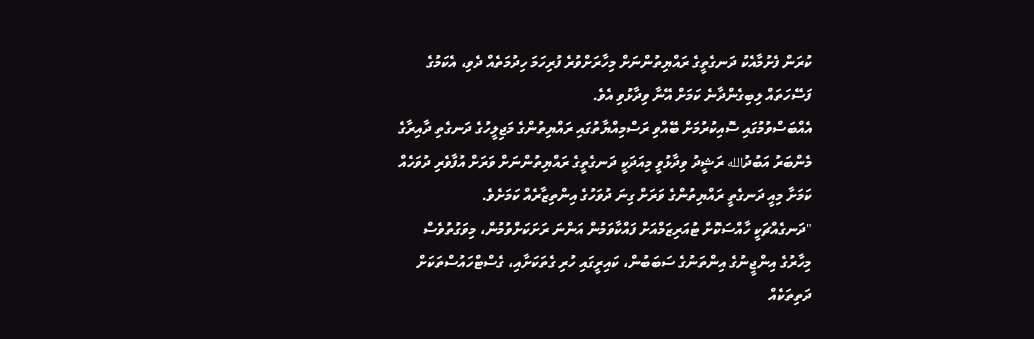ކުރަން ފެށުމާއެކު ދަނގެތީގެ ރައްޔިތުންނަށް މިހާރަށްވުރެ ފުރިހަމަ ހިދުމަތެއް ދެވި، އެކަމުގެ ފަސޭހަތައް ލިބިގެންދާނެ ކަމަށް އޭނާ ވިދާޅުވި އެވެ.
އެއްބަސްވުމުގައި ސޮއިކުރުމަށް ބޭއްވި ރަސްމިއްޔާތުގައި ރައްޔިތުންގެ މަޖިލީހުގެ ދަނގެތި ދާއިރާގެ މެންބަރު އަބުދުالله ރަޝީދު ވިދާޅުވީ މިއަދަކީ ދަނގެތީގެ ރައްޔިތުންނަށް ވަރަށް އުފާވެރި ދުވަހެއް ކަމަށާ މިއީ ދަނގެތީ ރައްޔިތުންގެ ވަރަށް ގިނަ ދުވަހުގެ އިންތިޒާރެއް ކަމަށެވެ.
"ދަނގެއްޗަކީ ހާއްސަކޮށް ޓުއަރިޒަމްއަށް ފައްކާވަމުން އަންނަ ރަށަކަށްވުމުން، މިވަގުތުވެސް މިހާރުގެ އިންޖީނުގެ އިންތަނުގެ ސަބަބުން، ކައިރީގައި ހުރި ގެތަކަށާއި، ގެސްޓްހައުސްތަކަށް ދަތިތަކެއް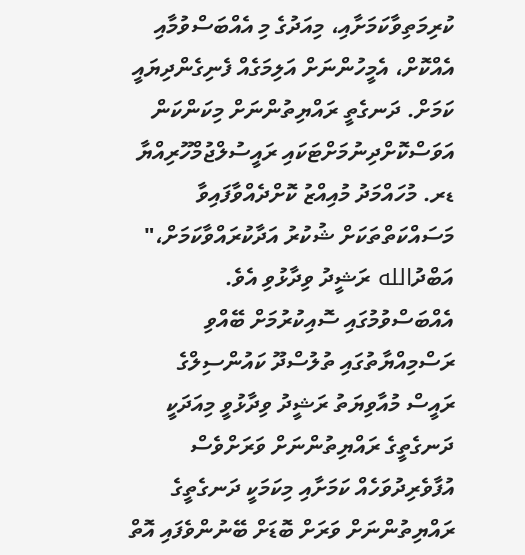ކުރިމަތިވާކަމަށާއި، މިއަދުގެ މި އެއްބަސްވުމާއި އެއްކޮށް، އެމީހުންނަށް އަލިމަގެއް ފެނިގެންދިޔައީ ކަމަށް. ދަނގެތީ ރައްޔިތުންނަށް މިކަންކަން އަވަސްކޮށްދިނުމަށްޓަކައި ރައީސުލްޖުމްހޫރިއްޔާ ޑރ. މުހައްމަދު މުއިއްޒު ކޮށްދެއްވާފައިވާ މަސައްކަތްތަކަށް ޝުކުރު އަދާކުރައްވާކަމަށް،" އަބްދުالله ރަޝީދު ވިދާޅުވި އެވެ.
އެއްބަސްވުމުގައި ސޮއިކުރުމަށް ބޭއްވި ރަސްމިއްޔާތުގައި ތުލުސްދޫ ކައުންސިލްގެ ރައީސް މުއާވިޔަތު ރަޝީދު ވިދާޅުވީ މިއަދަކީ ދަނގެތީގެ ރައްޔިތުންނަށް ވަރަށްވެސް އުފާވެރިދުވަހެއް ކަމަށާއި މިކަމަކީ ދަނގެތީގެ ރައްޔިތުންނަށް ވަރަށް ބޮޑަށް ބޭނުންވެފައި އޮތް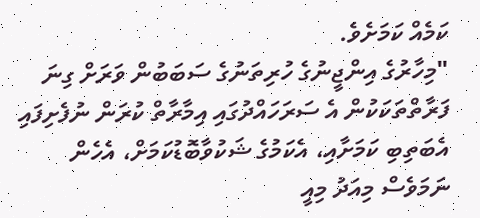ކަމެއް ކަމަށެވެ.
"މިހާރުގެ އިންޖީނުގެ ހުރިތަނުގެ ސަބަބުން ވަރަށް ގިނަ ފަރާތްތަކަކުން އެ ސަރަހައްދުގައި އިމާރާތް ކުރަން ނުފެށިފައި އެބަތިބި ކަމަށާއި، އެކަމުގެ ޝަކުވާބޮޑުކަމަށް، އެހެން ނަމަވެސް މިއަދު މިއީ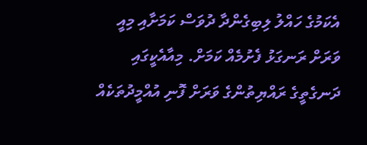އެކަމުގެ ހައްލު ލިބިގެންދާ ދުވަސް ކަމަށާއި މިއީ ވަރަށް ރަނގަޅު ފެށުމެއް ކަމަށް. މިއާއެކީގައި ދަނގެތީގެ ރައްޔިތުންގެ ވަރަށް ފޮނި އުއްމީދުތަކެއް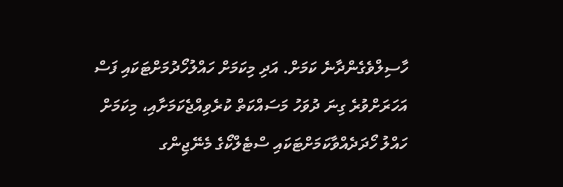ހާސިލްވެގެންދާނެ ކަމަށް. އަދި މިކަމަށް ހައްލުހޯދުމަށްޓަކައި ފަސް އަހަރަށްވުރެ ގިނަ ދުވަހު މަސައްކަތް ކުރެވިއްޖެކަމަށާއި، މިކަމަށް ހައްލު ހޯދަދެއްވާކަމަށްޓަކައި ސްޓެލްކޯގެ މެނޭޖިންގ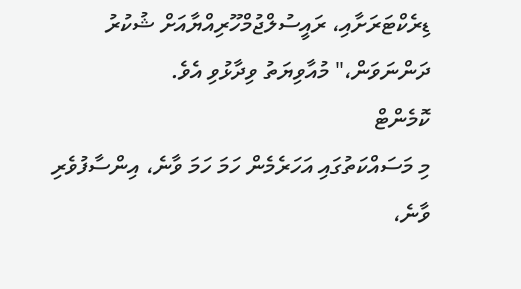ޑިރެކްޓަރަށާއި، ރައީސުލްޖުމްހޫރިއްޔާއަށް ޝުކުރު ދަންނަވަން،" މުއާވިޔަތު ވިދާޅުވި އެވެ.
ކޮމެންޓް
މި މަސައްކަތުގައި އަހަރެމެން ހަމަ ހަމަ ވާނެ، އިންސާފުވެރި ވާނެ،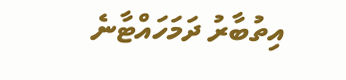އިތުބާރު ދަމަހައްޓާނެ